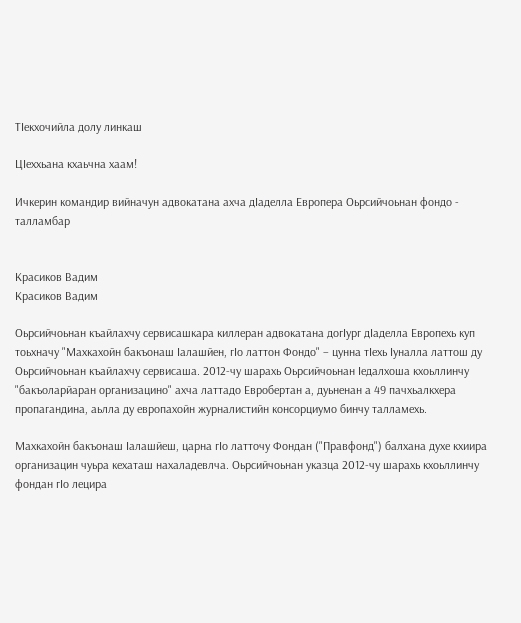ТIекхочийла долу линкаш

ЦIеххьана кхаьчна хаам!

Ичкерин командир вийначун адвокатана ахча дIаделла Европера Оьрсийчоьнан фондо - талламбар


Красиков Вадим
Красиков Вадим

Оьрсийчоьнан къайлахчу сервисашкара киллеран адвокатана догIург дIаделла Европехь куп тоьхначу "Махкахойн бакъонаш Iалашйен, гIо латтон Фондо" – цунна тIехь Iуналла латтош ду Оьрсийчоьнан къайлахчу сервисаша. 2012-чу шарахь Оьрсийчоьнан Iедалхоша кхоьллинчу "бакъоларйаран организацино" ахча латтадо Евробертан а, дуьненан а 49 пачхьалкхера пропагандина, аьлла ду европахойн журналистийн консорциумо бинчу талламехь.

Махкахойн бакъонаш Iалашйеш, царна гIо латточу Фондан ("Правфонд") балхана духе кхиира организацин чуьра кехаташ нахаладевлча. Оьрсийчоьнан указца 2012-чу шарахь кхоьллинчу фондан гIо лецира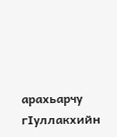арахьарчу гIуллакхийн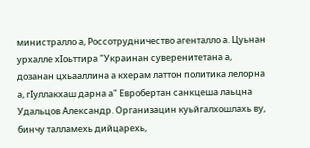министралло а, Россотрудничество агенталло а. Цуьнан урхалле хIоьттира "Украинан суверенитетана а, дозанан цхьааллина а кхерам латтон политика лелорна а, гIуллакхаш дарна а" Евробертан санкцеша лаьцна Удальцов Александр. Организацин куьйгалхошлахь ву, бинчу талламехь дийцарехь,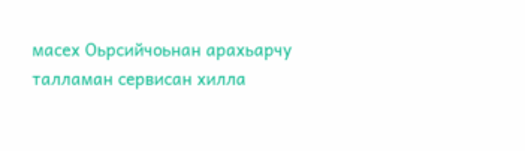масех Оьрсийчоьнан арахьарчу талламан сервисан хилла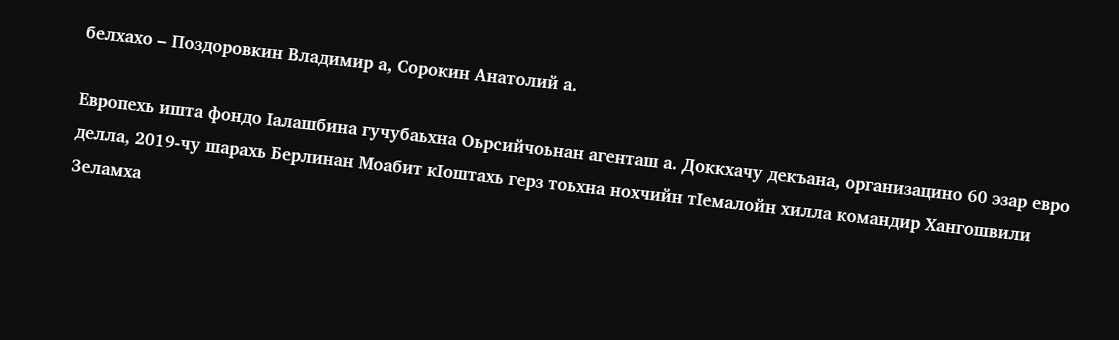белхахо – Поздоровкин Владимир а, Сорокин Анатолий а.

Европехь ишта фондо Iалашбина гучубаьхна Оьрсийчоьнан агенташ а. Доккхачу декъана, организацино 60 эзар евро делла, 2019-чу шарахь Берлинан Моабит кIоштахь герз тоьхна нохчийн тIемалойн хилла командир Хангошвили Зеламха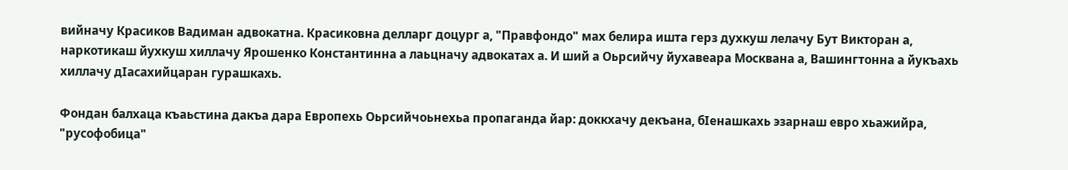вийначу Красиков Вадиман адвокатна. Красиковна делларг доцург а, "Правфондо" мах белира ишта герз духкуш лелачу Бут Викторан а, наркотикаш йухкуш хиллачу Ярошенко Константинна а лаьцначу адвокатах а. И ший а Оьрсийчу йухавеара Москвана а, Вашингтонна а йукъахь хиллачу дIасахийцаран гурашкахь.

Фондан балхаца къаьстина дакъа дара Европехь Оьрсийчоьнехьа пропаганда йар: доккхачу декъана, бIенашкахь эзарнаш евро хьажийра, "русофобица"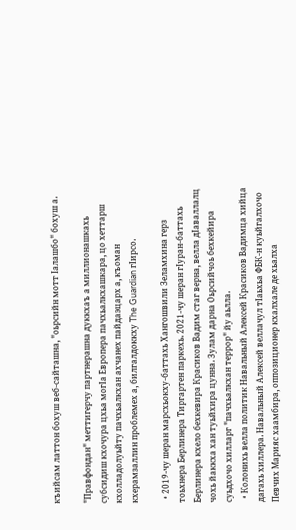къийсам латтон бохуш веб-сайташна, "оьрсийн мотт Iалашбо" бохуш а.

"Правфондан" меттигерчу партнерашна дуккхаъ а миллионашкахь субсидиш кхочура цхьа могIа Европера пачхьалкхашкара, цо хеттарш кхолладолуьйту пачхьалкхан ахчанех пайдаэцарх а, къоман кхерамзаллин проблемех а, билгалдоккху The Guardian гIирсо.

  • 2019-чу шеран марсхьокху-баттахь Хангошвили Зеламхина герз тоьхнера Берлинера Тиргартен паркехь. 2021-чу шеран гIуран-баттахь Берлинера кхело бехкевира Красиков Вадим стаг верна, велла дIаваллалц чохь йаккха хан туьйхира цунна. Зулам дарна Оьрсийчоь бехкейира суьдхочо хилларг "пачхьалкхан террор" йу аьлла.
  • Колонихь велла политик Навальный Алексей Красиков Вадимца хийца дагахь хиллера. Навальный Алексей веллачул тIаьхьа ФБК-н куьйгалхочо Певчих Марияс хаамбира, оппозиционер кхалхале де хьалха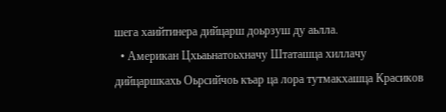шега хаийтинера дийцарш доьрзуш ду аьлла.
  • Американ Цхьаьнатоьхначу Штаташца хиллачу дийцаршкахь Оьрсийчоь къар ца лора тутмакхашца Красиков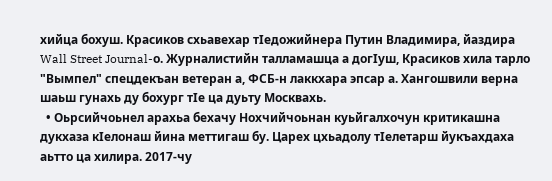хийца бохуш. Красиков схьавехар тIедожийнера Путин Владимира, йаздира Wall Street Journal-о. Журналистийн талламашца а догIуш, Красиков хила тарло "Вымпел" спецдекъан ветеран а, ФСБ-н лаккхара эпсар а. Хангошвили верна шаьш гунахь ду бохург тIе ца дуьту Москвахь.
  • Оьрсийчоьнел арахьа бехачу Нохчийчоьнан куьйгалхочун критикашна дукхаза кIелонаш йина меттигаш бу. Царех цхьадолу тIелетарш йукъахдаха аьтто ца хилира. 2017-чу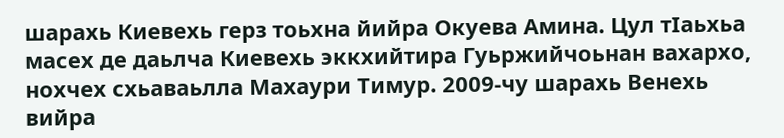шарахь Киевехь герз тоьхна йийра Окуева Амина. Цул тIаьхьа масех де даьлча Киевехь эккхийтира Гуьржийчоьнан вахархо, нохчех схьаваьлла Махаури Тимур. 2009-чу шарахь Венехь вийра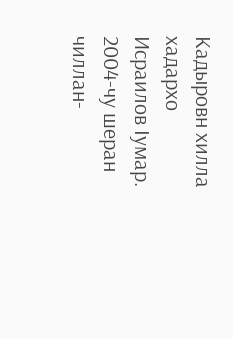Кадыровн хилла хадархо Исраилов Iумар. 2004-чу шеран чиллан-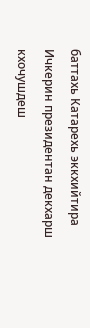баттахь Катарехь эккхийтира Ичкерин президентан декхарш кхочушдеш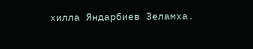хилла Яндарбиев Зеламха.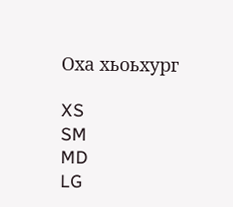Оха хьоьхург

XS
SM
MD
LG